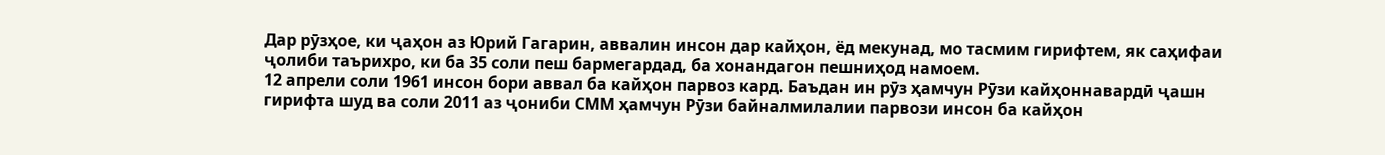Дар рӯзҳое, ки ҷаҳон аз Юрий Гагарин, аввалин инсон дар кайҳон, ёд мекунад, мо тасмим гирифтем, як саҳифаи ҷолиби таърихро, ки ба 35 соли пеш бармегардад, ба хонандагон пешниҳод намоем.
12 апрели соли 1961 инсон бори аввал ба кайҳон парвоз кард. Баъдан ин рӯз ҳамчун Рӯзи кайҳоннавардӣ ҷашн гирифта шуд ва соли 2011 аз ҷониби СММ ҳамчун Рӯзи байналмилалии парвози инсон ба кайҳон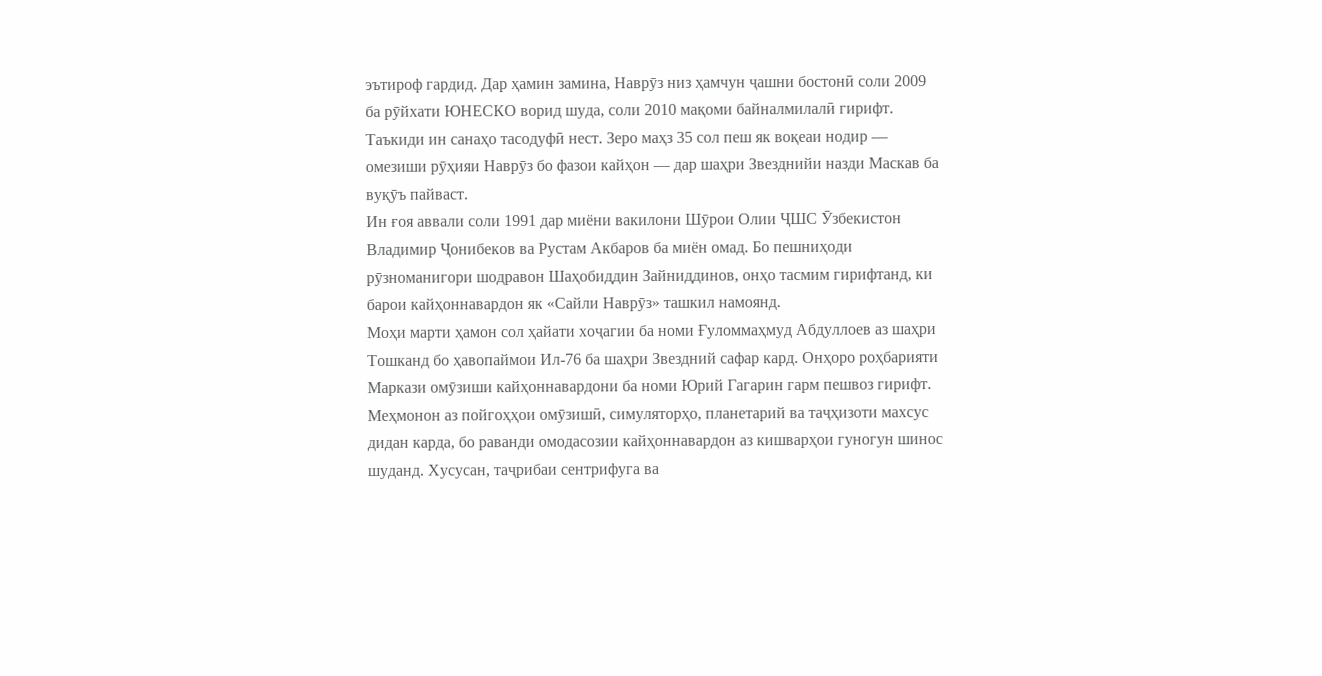эътироф гардид. Дар ҳамин замина, Наврӯз низ ҳамчун ҷашни бостонӣ соли 2009 ба рӯйхати ЮНЕСКО ворид шуда, соли 2010 мақоми байналмилалӣ гирифт.
Таъкиди ин санаҳо тасодуфӣ нест. Зеро маҳз 35 сол пеш як воқеаи нодир — омезиши рӯҳияи Наврӯз бо фазои кайҳон — дар шаҳри Звезднийи назди Маскав ба вуқӯъ пайваст.
Ин ғоя аввали соли 1991 дар миёни вакилони Шӯрои Олии ҶШС Ӯзбекистон Владимир Ҷонибеков ва Рустам Акбаров ба миён омад. Бо пешниҳоди рӯзноманигори шодравон Шаҳобиддин Зайниддинов, онҳо тасмим гирифтанд, ки барои кайҳоннавардон як «Сайли Наврӯз» ташкил намоянд.
Моҳи марти ҳамон сол ҳайати хоҷагии ба номи Ғуломмаҳмуд Абдуллоев аз шаҳри Тошканд бо ҳавопаймои Ил-76 ба шаҳри Звездний сафар кард. Онҳоро роҳбарияти Маркази омӯзиши кайҳоннавардони ба номи Юрий Гагарин гарм пешвоз гирифт.
Меҳмонон аз пойгоҳҳои омӯзишӣ, симуляторҳо, планетарий ва таҷҳизоти махсус дидан карда, бо раванди омодасозии кайҳоннавардон аз кишварҳои гуногун шинос шуданд. Хусусан, таҷрибаи сентрифуга ва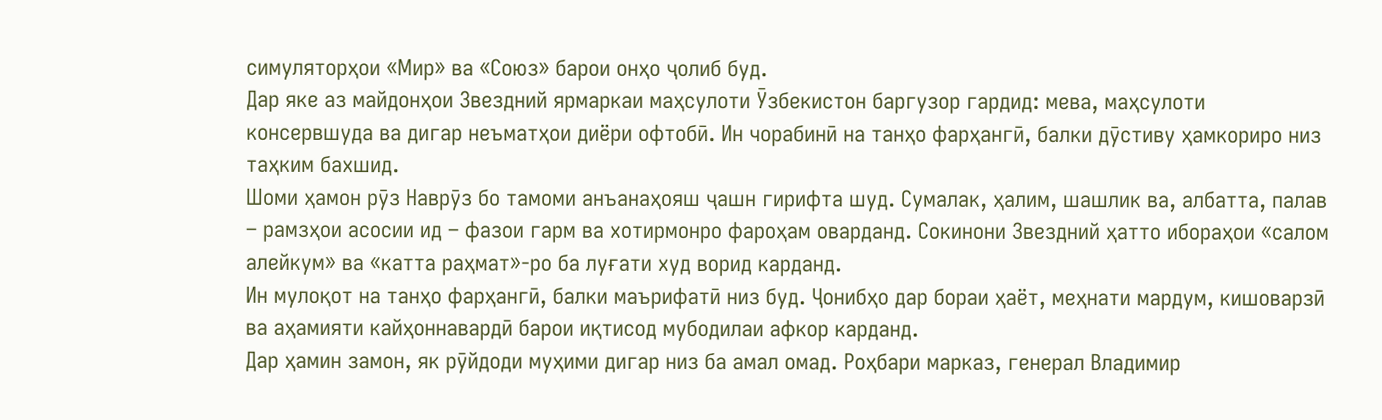симуляторҳои «Мир» ва «Союз» барои онҳо ҷолиб буд.
Дар яке аз майдонҳои Звездний ярмаркаи маҳсулоти Ӯзбекистон баргузор гардид: мева, маҳсулоти консервшуда ва дигар неъматҳои диёри офтобӣ. Ин чорабинӣ на танҳо фарҳангӣ, балки дӯстиву ҳамкориро низ таҳким бахшид.
Шоми ҳамон рӯз Наврӯз бо тамоми анъанаҳояш ҷашн гирифта шуд. Сумалак, ҳалим, шашлик ва, албатта, палав – рамзҳои асосии ид – фазои гарм ва хотирмонро фароҳам оварданд. Сокинони Звездний ҳатто ибораҳои «салом алейкум» ва «катта раҳмат»-ро ба луғати худ ворид карданд.
Ин мулоқот на танҳо фарҳангӣ, балки маърифатӣ низ буд. Ҷонибҳо дар бораи ҳаёт, меҳнати мардум, кишоварзӣ ва аҳамияти кайҳоннавардӣ барои иқтисод мубодилаи афкор карданд.
Дар ҳамин замон, як рӯйдоди муҳими дигар низ ба амал омад. Роҳбари марказ, генерал Владимир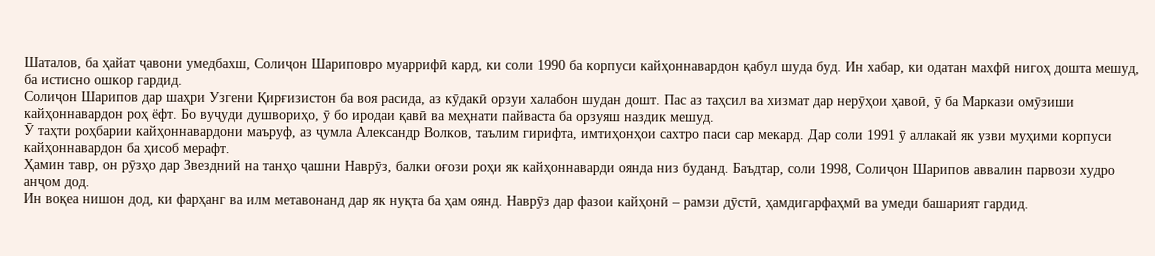Шаталов, ба ҳайат ҷавони умедбахш, Солиҷон Шариповро муаррифӣ кард, ки соли 1990 ба корпуси кайҳоннавардон қабул шуда буд. Ин хабар, ки одатан махфӣ нигоҳ дошта мешуд, ба истисно ошкор гардид.
Солиҷон Шарипов дар шаҳри Узгени Қирғизистон ба воя расида, аз кӯдакӣ орзуи халабон шудан дошт. Пас аз таҳсил ва хизмат дар нерӯҳои ҳавоӣ, ӯ ба Маркази омӯзиши кайҳоннавардон роҳ ёфт. Бо вуҷуди душвориҳо, ӯ бо иродаи қавӣ ва меҳнати пайваста ба орзуяш наздик мешуд.
Ӯ таҳти роҳбарии кайҳоннавардони маъруф, аз ҷумла Александр Волков, таълим гирифта, имтиҳонҳои сахтро паси сар мекард. Дар соли 1991 ӯ аллакай як узви муҳими корпуси кайҳоннавардон ба ҳисоб мерафт.
Ҳамин тавр, он рӯзҳо дар Звездний на танҳо ҷашни Наврӯз, балки оғози роҳи як кайҳоннаварди оянда низ буданд. Баъдтар, соли 1998, Солиҷон Шарипов аввалин парвози худро анҷом дод.
Ин воқеа нишон дод, ки фарҳанг ва илм метавонанд дар як нуқта ба ҳам оянд. Наврӯз дар фазои кайҳонӣ – рамзи дӯстӣ, ҳамдигарфаҳмӣ ва умеди башарият гардид.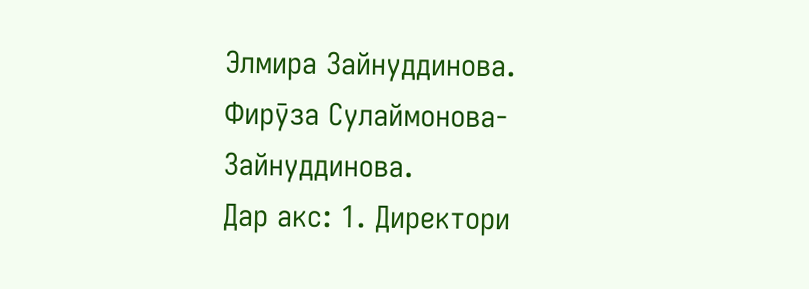Элмира Зайнуддинова. Фирӯза Сулаймонова-Зайнуддинова.
Дар акс: 1. Директори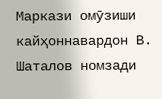Маркази омӯзиши кайҳоннавардон В. Шаталов номзади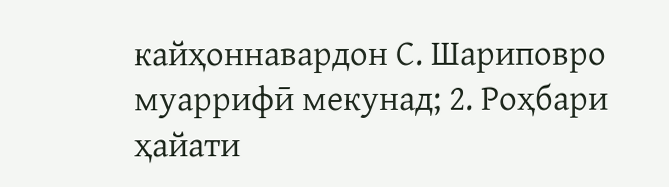кайҳоннавардон С. Шариповро муаррифӣ мекунад; 2. Роҳбари ҳайати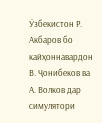Ӯзбекистон Р. Акбаров бо кайҳоннавардон В. Ҷонибеков ва А. Волков дар симулятори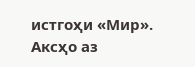истгоҳи «Мир».
Аксҳо аз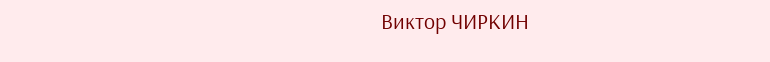Виктор ЧИРКИН